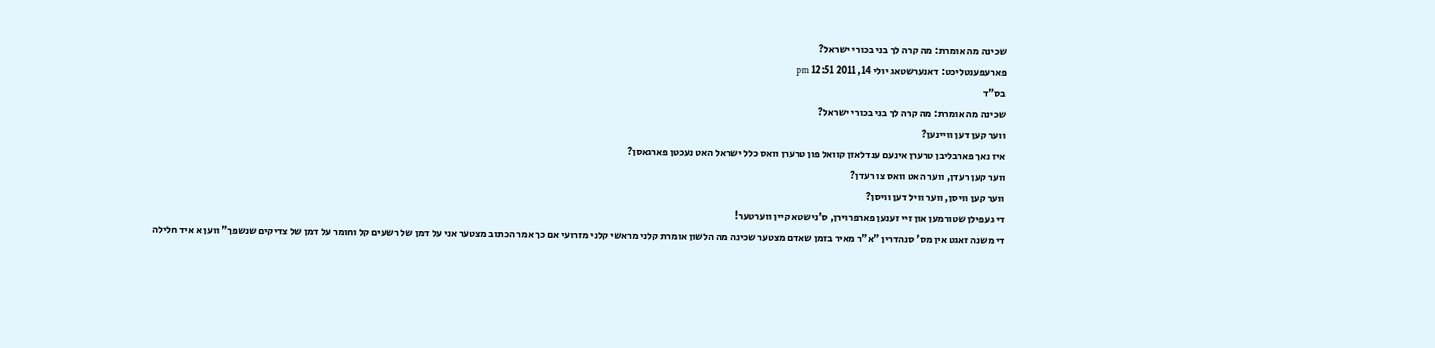שכינה מה אומרת: מה קרה לך בני בכורי ישראל?
פארעפענטליכט: דאנערשטאג יולי 14, 2011 12:51 pm
בס"ד
שכינה מה אומרת: מה קרה לך בני בכורי ישראל?
ווער קען דען וויינען?
איז נאך פארבליבן טרערן אינעם ענדלאזן קוואל פון טרערן וואס כלל ישראל האט נעכטן פארגאסן?
ווער קען רעדן, ווער האט וואס צו רעדן?
ווער קען וויסן, ווער וויל דען וויסן?
די געפילן שטורמען און זיי זענען פארפרוירן, ס'נישטא קיין ווערטער!
די משנה זאגט אין מס' סנהדרין "א"ר מאיר בזמן שאדם מצטער שכינה מה הלשון אומרת קלני מראשי קלני מזרועי אם כך אמר הכתוב מצטער אני על דמן של רשעים קל וחומר על דמן של צדיקים שנשפך" ווען א איד חלילה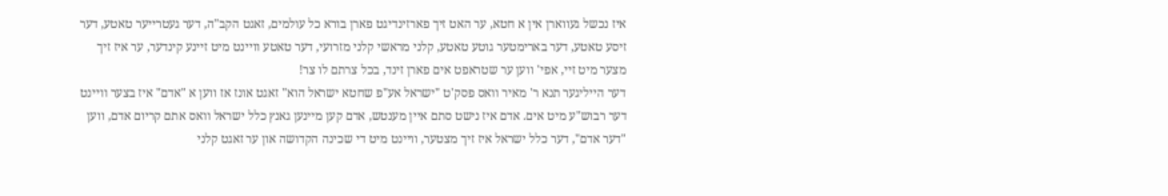איז נכשל געווארן אין א חטא, ער האט זיך פארזינדיגט פארן בורא כל עולמים, זאגט הקב"ה, דער געטרייער טאטע, דער זיסע טאטע, דער בארימטער גוטע טאטע, קלני מראשי קלני מזרועי, דער טאטע וויינט מיט זיינע קינדער, ער איז זיך מצער מיט זיי, אפי' ווען ער שטראפט אים פארן זינד, בכל צרתם לו צר!
דער הייליגער תנא ר' מאיר וואס פסק'ט "ישראל אע"פ שחטא ישראל הוא" זאגט אונז אז ווען א "אדם" איז בצער וויינט דער רבוש"ע מיט אים. אדם איז נישט סתם איין מענטש, אדם קען מיינען גאנץ כלל ישראל וואס אתם קריום אדם, ווען "דער אדם", דער כלל ישראל איז זיך מצטער, וויינט מיט די שכינה הקדושה און ער זאגט קלני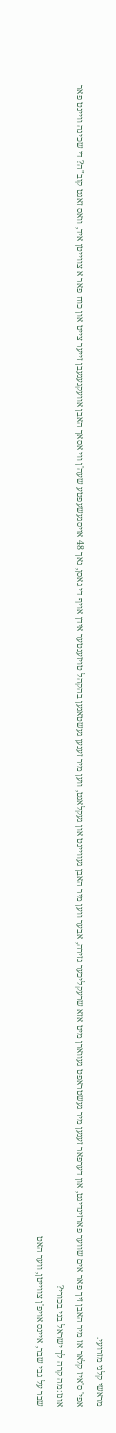מראשי קלני מזרועי.
אפי' ס'איז קלאר אז מיר האבן זיך פאר אים שווער פארזינדיגט, און דערפאר זענען מיר געשטראפט געווארן מיט אזא שרעקליכער גזירה, אבער ווען מיר האבן געוויינט און געקלאגט, ווען מיר זענען געשטאנען בהקהל טויזענטער אידן אויף די גאסן, נאך 48 אויסגעשעפטע שעה'ן ווי אסאך האבן אוועקגעגעבן זייער צייט און כוח פאר א צווייטן איד, וואס זאגט קוב"ה? די שכינה וויינט פאר אונז:מה קרה לך ישראל בני בכורי?
שבר על גבי שבר, איינס אויפ'ן צווייטן, ווער האט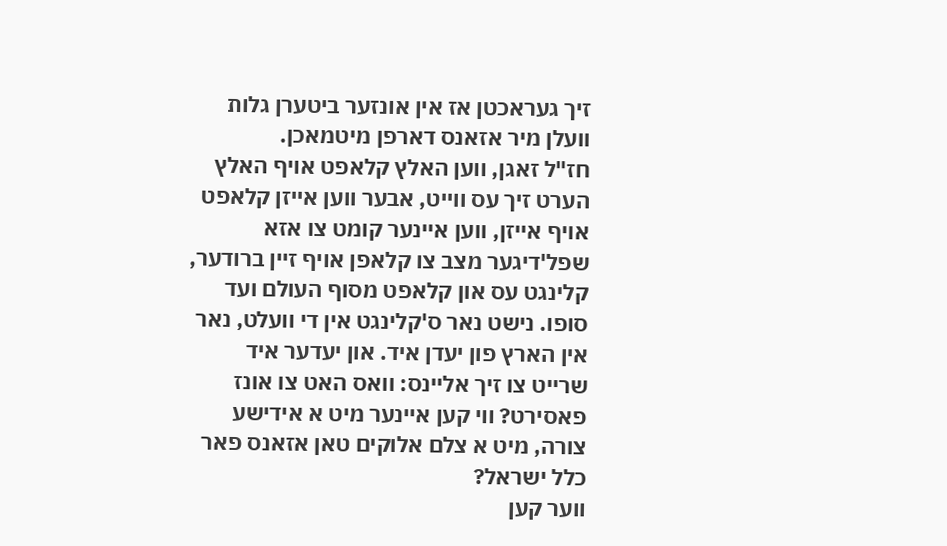זיך געראכטן אז אין אונזער ביטערן גלות וועלן מיר אזאנס דארפן מיטמאכן.
חז"ל זאגן, ווען האלץ קלאפט אויף האלץ הערט זיך עס ווייט, אבער ווען אייזן קלאפט אויף אייזן, ווען איינער קומט צו אזא שפל'דיגער מצב צו קלאפן אויף זיין ברודער, קלינגט עס און קלאפט מסוף העולם ועד סופו. נישט נאר ס'קלינגט אין די וועלט, נאר אין הארץ פון יעדן איד. און יעדער איד שרייט צו זיך אליינס: וואס האט צו אונז פאסירט? ווי קען איינער מיט א אידישע צורה, מיט א צלם אלוקים טאן אזאנס פאר כלל ישראל?
ווער קען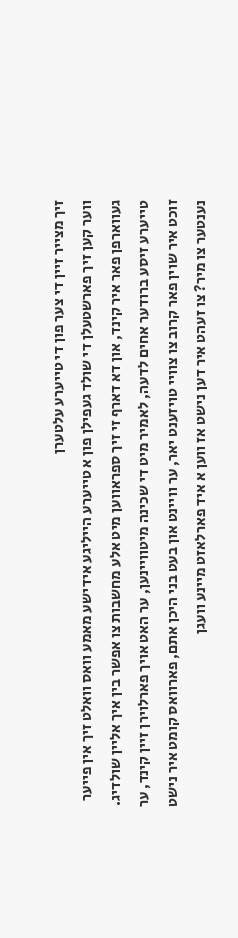זיך מצייר זיין די צער פון די טייערע עלטערן
ווער קען זיך פארשטעלן די שולד געפילן פון א טייערע הייליגע אידישע מאמע וואס וואלט זיך אין פייער געווארפן פאר איר קינד, און דא דארף זי זיך ספראווען מיט אלע מחשבות צו אפשר בין איך אליין שולדיג.
טייערע זיסע ברודער אחים לדעה, לאמיר מיט די שכינה מיטוויינען, ער האט אויך פארלוירן זיין קינד, ער זוכט איר שוין פאר קרוב צו צוויי טויזענט יאר, ער וויינט און בעט בני היכן אתם, פארוואס קומט איר נישט נענטער צו מיר? צו זעהט איר דען נישט אז ווען א איד פארלאזט מיינע וועגן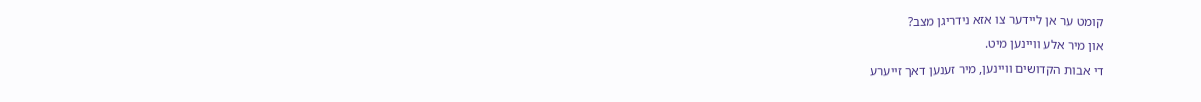קומט ער אן ליידער צו אזא נידריגן מצב?
און מיר אלע וויינען מיט.
די אבות הקדושים וויינען, מיר זענען דאך זייערע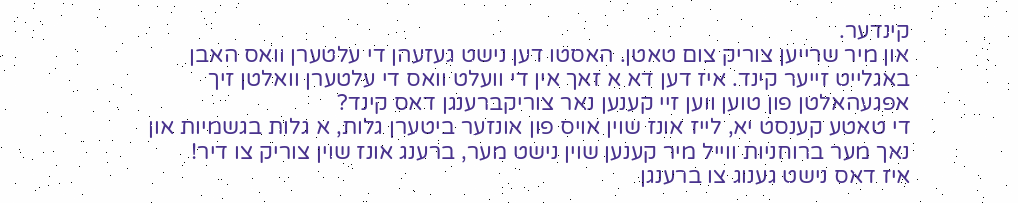קינדער.
און מיר שרייען צוריק צום טאטן. האסטו דען נישט געזעהן די עלטערן וואס האבן באגלייט זייער קינד. איז דען דא א זאך אין די וועלט וואס די עלטערן וואלטן זיך אפגעהאלטן פון טוען ווען זיי קענען נאר צוריקברענגן דאס קינד?
די טאטע קענסט יא, לייז אונז שוין אויס פון אונזער ביטערן גלות, א גלות בגשמיות און נאך מער ברוחניות ווייל מיר קענען שוין נישט מער, ברענג אונז שוין צוריק צו דיר!
איז דאס נישט גענוג צו ברענגן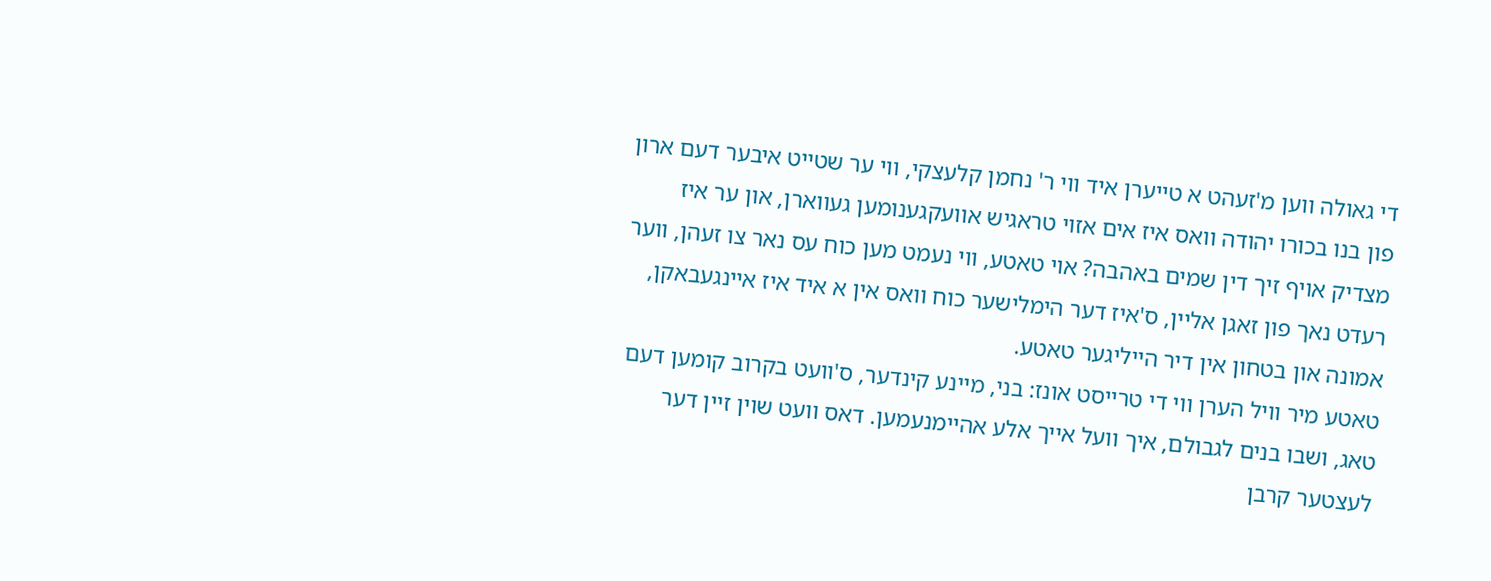די גאולה ווען מ'זעהט א טייערן איד ווי ר' נחמן קלעצקי, ווי ער שטייט איבער דעם ארון פון בנו בכורו יהודה וואס איז אים אזוי טראגיש אוועקגענומען געווארן, און ער איז מצדיק אויף זיך דין שמים באהבה? אוי טאטע, ווי נעמט מען כוח עס נאר צו זעהן, ווער רעדט נאך פון זאגן אליין, ס'איז דער הימלישער כוח וואס אין א איד איז איינגעבאקן, אמונה און בטחון אין דיר הייליגער טאטע.
טאטע מיר וויל הערן ווי די טרייסט אונז: בני, מיינע קינדער, ס'וועט בקרוב קומען דעם טאג, ושבו בנים לגבולם, איך וועל אייך אלע אהיימנעמען. דאס וועט שוין זיין דער לעצטער קרבן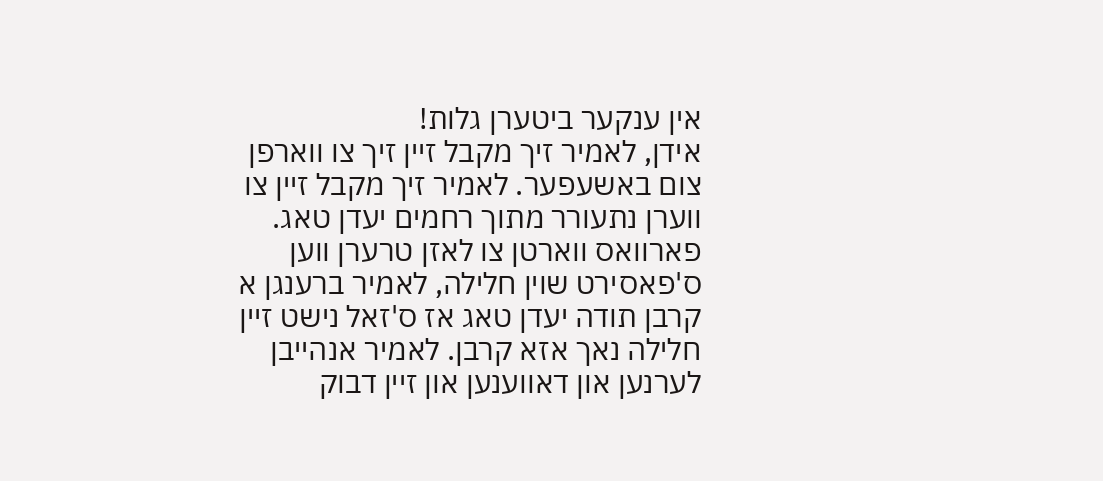אין ענקער ביטערן גלות!
אידן, לאמיר זיך מקבל זיין זיך צו ווארפן צום באשעפער. לאמיר זיך מקבל זיין צו ווערן נתעורר מתוך רחמים יעדן טאג. פארוואס ווארטן צו לאזן טרערן ווען ס'פאסירט שוין חלילה, לאמיר ברענגן א קרבן תודה יעדן טאג אז ס'זאל נישט זיין חלילה נאך אזא קרבן. לאמיר אנהייבן לערנען און דאווענען און זיין דבוק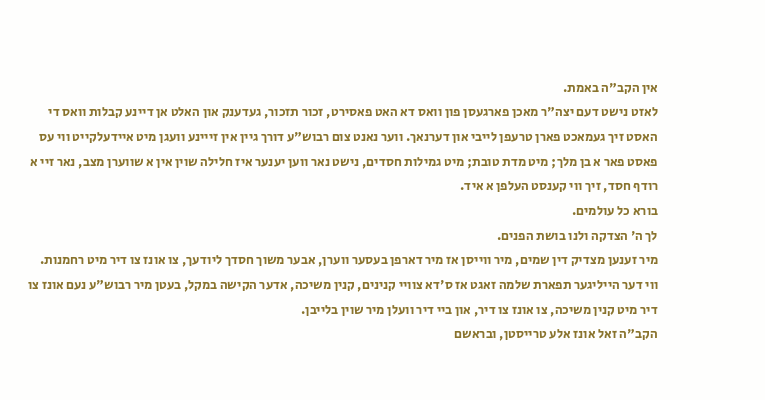אין הקב"ה באמת.
לאזט נישט דעם יצה"ר מאכן פארגעסן פון וואס דא האט פאסירט, זכור תזכור, געדענק און האלט אן דיינע קבלות וואס די האסט זיך געמאכט פארן טרעפן לייבי און דערנאך. ווער נאנט צום רבוש"ע דורך גיין אין זייינע וועגן מיט איידעלקייט ווי עס פאסט פאר א בן מלך; מיט מדת טובת; מיט גמילות חסדים, נישט נאר ווען יענער איז חלילה שוין אין א שווערן מצב, נאר זיי א רודף חסד, זיך ווי קענסט העלפן א איד.
בורא כל עולמים.
לך ה' הצדקה ולנו בושת הפנים.
מיר זענען מצדיק דין שמים, מיר ווייסן אז מיר דארפן בעסער ווערן, אבער משוך חסדך ליודעך, צו אונז צו דיר מיט רחמנות. ווי דער הייליגער תפארת שלמה זאגט אז ס'דא צוויי קנינים, קנין משיכה, אדער הקישה במקל, בעטן מיר רבוש"ע נעם אונז צו דיר מיט קנין משיכה, צו אונז צו דיר, און ביי דיר וועלן מיר שוין בלייבן.
הקב"ה זאל אונז אלע טרייסטן, ובראשם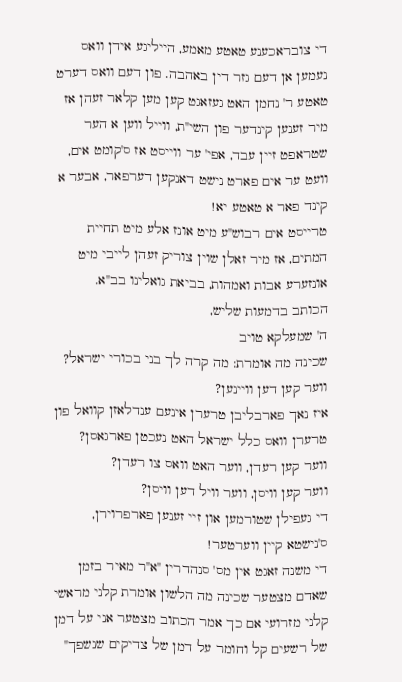די צובראכענע טאטע מאמע, הייליגע אידן וואס נעמען אן דעם גזר דין באהבה. פון דעם וואס דערט טאטע ר' נחמן האט געזאגט קען מען קלאר זעהן אז מיר זענען קינדער פון השי"ת, ווייל ווען א הער שטראפט זיין עבד, אפי' ער ווייסט אז ס'קומט אים, וועט ער אים פארט נישט דאנקען דערפאר, אבער א קינד פאר א טאטע יא!
טרייסט אים רבוש"ע מיט אונז אלע מיט תחיית המתים, אז מיר זאלן שוין צוריק זעהן לייבי מיט אונזערע אבות ואמהות, בביאת גואלינו בב"א.
הכותב בדמעות שליש,
ה' שמעלקא טויב
שכינה מה אומרת: מה קרה לך בני בכורי ישראל?
ווער קען דען וויינען?
איז נאך פארבליבן טרערן אינעם ענדלאזן קוואל פון טרערן וואס כלל ישראל האט נעכטן פארגאסן?
ווער קען רעדן, ווער האט וואס צו רעדן?
ווער קען וויסן, ווער וויל דען וויסן?
די געפילן שטורמען און זיי זענען פארפרוירן, ס'נישטא קיין ווערטער!
די משנה זאגט אין מס' סנהדרין "א"ר מאיר בזמן שאדם מצטער שכינה מה הלשון אומרת קלני מראשי קלני מזרועי אם כך אמר הכתוב מצטער אני על דמן של רשעים קל וחומר על דמן של צדיקים שנשפך"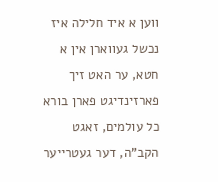ווען א איד חלילה איז נכשל געווארן אין א חטא, ער האט זיך פארזינדיגט פארן בורא כל עולמים, זאגט הקב"ה, דער געטרייער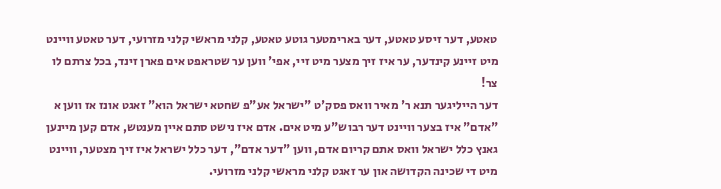טאטע, דער זיסע טאטע, דער בארימטער גוטע טאטע, קלני מראשי קלני מזרועי, דער טאטע וויינט מיט זיינע קינדער, ער איז זיך מצער מיט זיי, אפי' ווען ער שטראפט אים פארן זינד, בכל צרתם לו צר!
דער הייליגער תנא ר' מאיר וואס פסק'ט "ישראל אע"פ שחטא ישראל הוא" זאגט אונז אז ווען א "אדם" איז בצער וויינט דער רבוש"ע מיט אים. אדם איז נישט סתם איין מענטש, אדם קען מיינען גאנץ כלל ישראל וואס אתם קריום אדם, ווען "דער אדם", דער כלל ישראל איז זיך מצטער, וויינט מיט די שכינה הקדושה און ער זאגט קלני מראשי קלני מזרועי.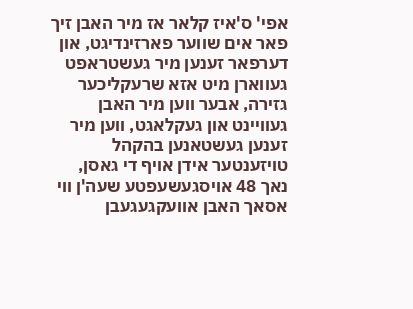אפי' ס'איז קלאר אז מיר האבן זיך פאר אים שווער פארזינדיגט, און דערפאר זענען מיר געשטראפט געווארן מיט אזא שרעקליכער גזירה, אבער ווען מיר האבן געוויינט און געקלאגט, ווען מיר זענען געשטאנען בהקהל טויזענטער אידן אויף די גאסן, נאך 48 אויסגעשעפטע שעה'ן ווי אסאך האבן אוועקגעגעבן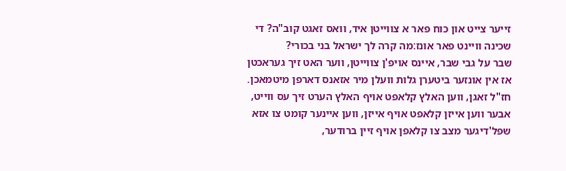זייער צייט און כוח פאר א צווייטן איד, וואס זאגט קוב"ה? די שכינה וויינט פאר אונז:מה קרה לך ישראל בני בכורי?
שבר על גבי שבר, איינס אויפ'ן צווייטן, ווער האט זיך געראכטן אז אין אונזער ביטערן גלות וועלן מיר אזאנס דארפן מיטמאכן.
חז"ל זאגן, ווען האלץ קלאפט אויף האלץ הערט זיך עס ווייט, אבער ווען אייזן קלאפט אויף אייזן, ווען איינער קומט צו אזא שפל'דיגער מצב צו קלאפן אויף זיין ברודער,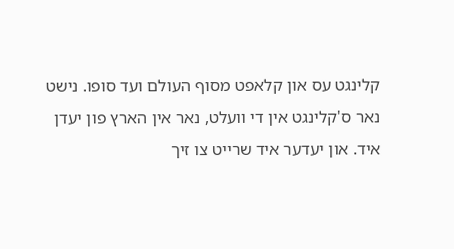קלינגט עס און קלאפט מסוף העולם ועד סופו. נישט נאר ס'קלינגט אין די וועלט, נאר אין הארץ פון יעדן איד. און יעדער איד שרייט צו זיך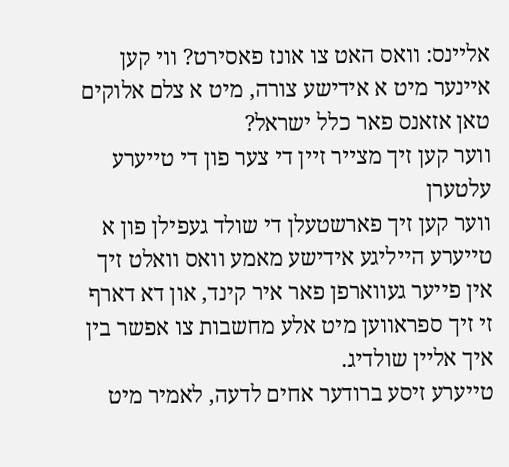אליינס: וואס האט צו אונז פאסירט? ווי קען איינער מיט א אידישע צורה, מיט א צלם אלוקים טאן אזאנס פאר כלל ישראל?
ווער קען זיך מצייר זיין די צער פון די טייערע עלטערן
ווער קען זיך פארשטעלן די שולד געפילן פון א טייערע הייליגע אידישע מאמע וואס וואלט זיך אין פייער געווארפן פאר איר קינד, און דא דארף זי זיך ספראווען מיט אלע מחשבות צו אפשר בין איך אליין שולדיג.
טייערע זיסע ברודער אחים לדעה, לאמיר מיט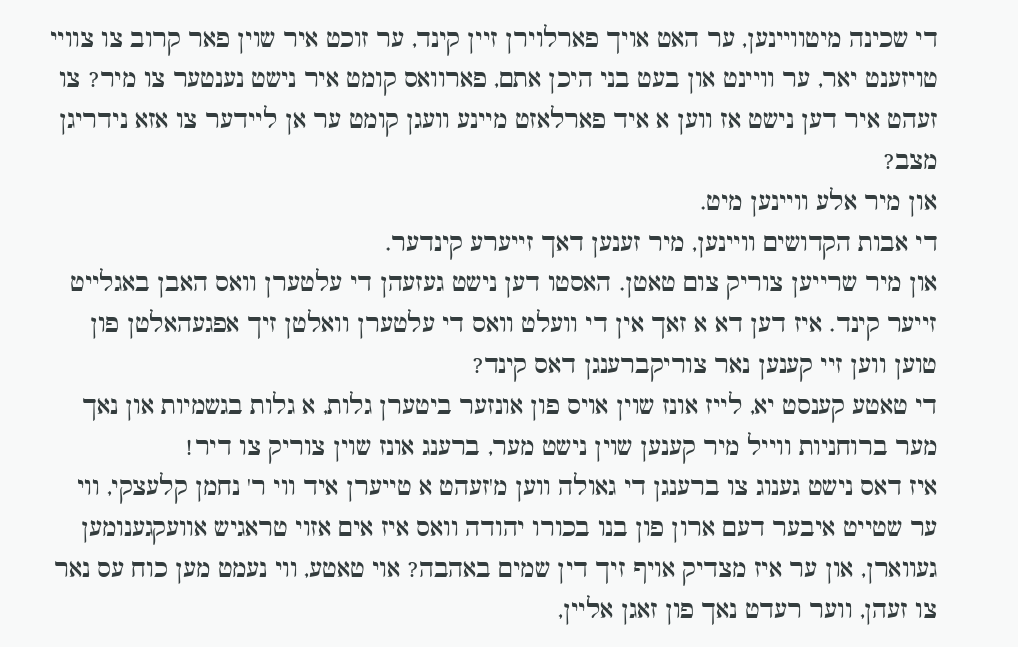די שכינה מיטוויינען, ער האט אויך פארלוירן זיין קינד, ער זוכט איר שוין פאר קרוב צו צוויי טויזענט יאר, ער וויינט און בעט בני היכן אתם, פארוואס קומט איר נישט נענטער צו מיר? צו זעהט איר דען נישט אז ווען א איד פארלאזט מיינע וועגן קומט ער אן ליידער צו אזא נידריגן מצב?
און מיר אלע וויינען מיט.
די אבות הקדושים וויינען, מיר זענען דאך זייערע קינדער.
און מיר שרייען צוריק צום טאטן. האסטו דען נישט געזעהן די עלטערן וואס האבן באגלייט זייער קינד. איז דען דא א זאך אין די וועלט וואס די עלטערן וואלטן זיך אפגעהאלטן פון טוען ווען זיי קענען נאר צוריקברענגן דאס קינד?
די טאטע קענסט יא, לייז אונז שוין אויס פון אונזער ביטערן גלות, א גלות בגשמיות און נאך מער ברוחניות ווייל מיר קענען שוין נישט מער, ברענג אונז שוין צוריק צו דיר!
איז דאס נישט גענוג צו ברענגן די גאולה ווען מ'זעהט א טייערן איד ווי ר' נחמן קלעצקי, ווי ער שטייט איבער דעם ארון פון בנו בכורו יהודה וואס איז אים אזוי טראגיש אוועקגענומען געווארן, און ער איז מצדיק אויף זיך דין שמים באהבה? אוי טאטע, ווי נעמט מען כוח עס נאר צו זעהן, ווער רעדט נאך פון זאגן אליין,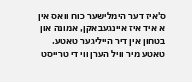ס'איז דער הימלישער כוח וואס אין א איד איז איינגעבאקן, אמונה און בטחון אין דיר הייליגער טאטע.
טאטע מיר וויל הערן ווי די טרייסט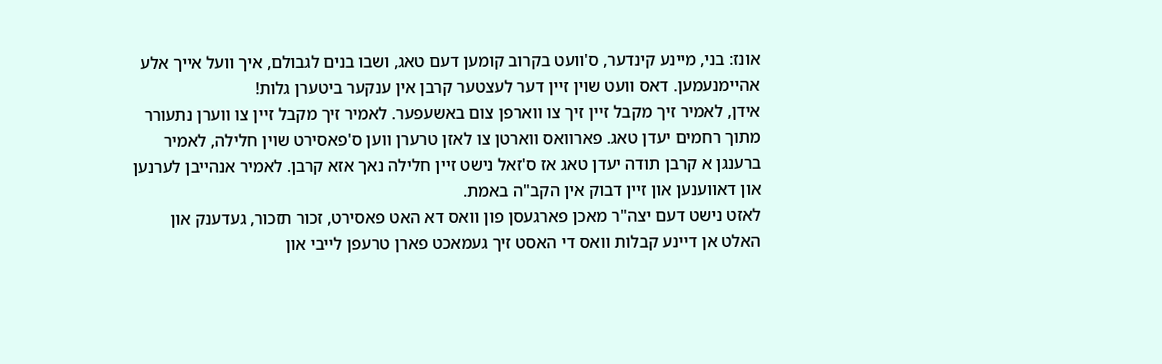אונז: בני, מיינע קינדער, ס'וועט בקרוב קומען דעם טאג, ושבו בנים לגבולם, איך וועל אייך אלע אהיימנעמען. דאס וועט שוין זיין דער לעצטער קרבן אין ענקער ביטערן גלות!
אידן, לאמיר זיך מקבל זיין זיך צו ווארפן צום באשעפער. לאמיר זיך מקבל זיין צו ווערן נתעורר מתוך רחמים יעדן טאג. פארוואס ווארטן צו לאזן טרערן ווען ס'פאסירט שוין חלילה, לאמיר ברענגן א קרבן תודה יעדן טאג אז ס'זאל נישט זיין חלילה נאך אזא קרבן. לאמיר אנהייבן לערנען און דאווענען און זיין דבוק אין הקב"ה באמת.
לאזט נישט דעם יצה"ר מאכן פארגעסן פון וואס דא האט פאסירט, זכור תזכור, געדענק און האלט אן דיינע קבלות וואס די האסט זיך געמאכט פארן טרעפן לייבי און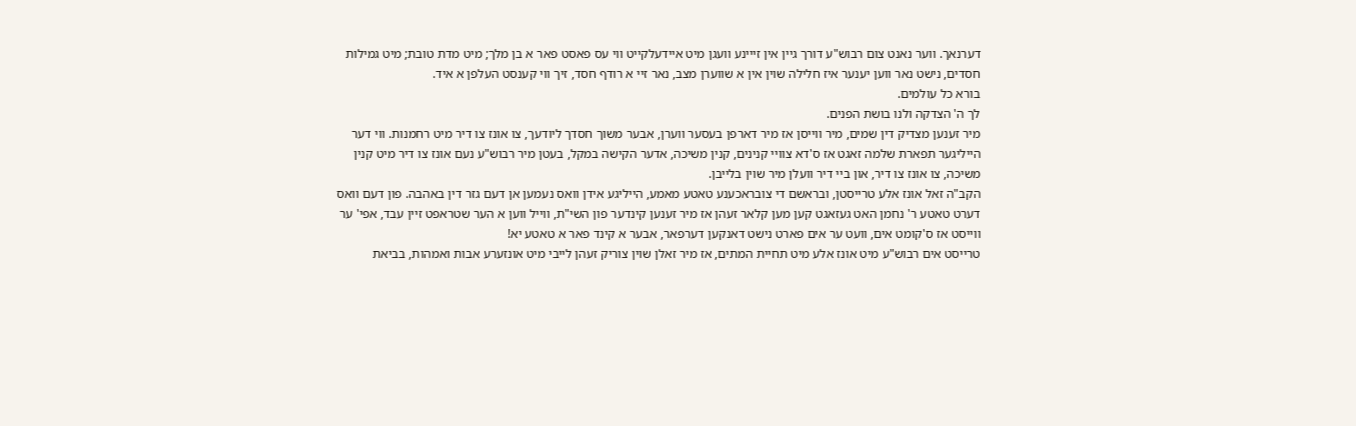דערנאך. ווער נאנט צום רבוש"ע דורך גיין אין זייינע וועגן מיט איידעלקייט ווי עס פאסט פאר א בן מלך; מיט מדת טובת; מיט גמילות חסדים, נישט נאר ווען יענער איז חלילה שוין אין א שווערן מצב, נאר זיי א רודף חסד, זיך ווי קענסט העלפן א איד.
בורא כל עולמים.
לך ה' הצדקה ולנו בושת הפנים.
מיר זענען מצדיק דין שמים, מיר ווייסן אז מיר דארפן בעסער ווערן, אבער משוך חסדך ליודעך, צו אונז צו דיר מיט רחמנות. ווי דער הייליגער תפארת שלמה זאגט אז ס'דא צוויי קנינים, קנין משיכה, אדער הקישה במקל, בעטן מיר רבוש"ע נעם אונז צו דיר מיט קנין משיכה, צו אונז צו דיר, און ביי דיר וועלן מיר שוין בלייבן.
הקב"ה זאל אונז אלע טרייסטן, ובראשם די צובראכענע טאטע מאמע, הייליגע אידן וואס נעמען אן דעם גזר דין באהבה. פון דעם וואס דערט טאטע ר' נחמן האט געזאגט קען מען קלאר זעהן אז מיר זענען קינדער פון השי"ת, ווייל ווען א הער שטראפט זיין עבד, אפי' ער ווייסט אז ס'קומט אים, וועט ער אים פארט נישט דאנקען דערפאר, אבער א קינד פאר א טאטע יא!
טרייסט אים רבוש"ע מיט אונז אלע מיט תחיית המתים, אז מיר זאלן שוין צוריק זעהן לייבי מיט אונזערע אבות ואמהות, בביאת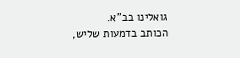גואלינו בב"א.
הכותב בדמעות שליש,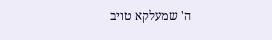ה' שמעלקא טויב